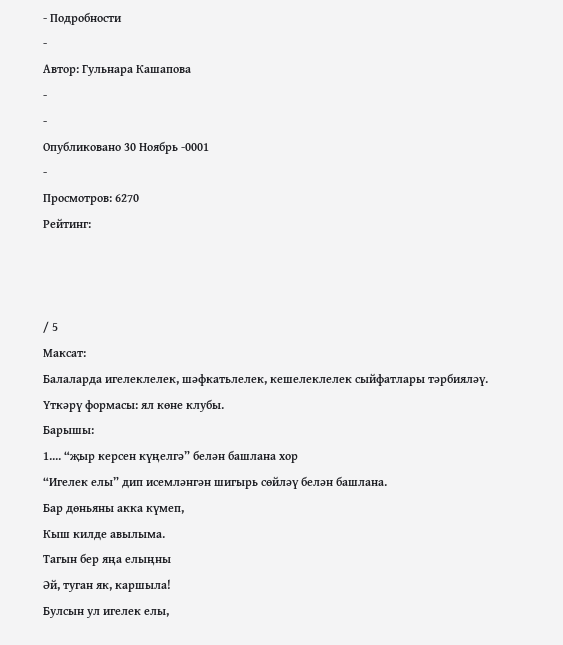- Подробности
-
Автор: Гульнара Кашапова
-
-
Опубликовано 30 Ноябрь -0001
-
Просмотров: 6270
Рейтинг:



/ 5
Максат:
Балаларда игелеклелек, шәфкатьлелек, кешелеклелек сыйфатлары тәрбияләү.
Үткәрү формасы: ял көне клубы.
Барышы:
1.... “җыр керсен күңелгә” белән башлана хор
“Игелек елы” дип исемләнгән шигырь сөйләү белән башлана.
Бар дөньяны акка күмеп,
Кыш килде авылыма.
Тагын бер яңа елыңны
Әй, туган як, каршыла!
Булсын ул игелек елы,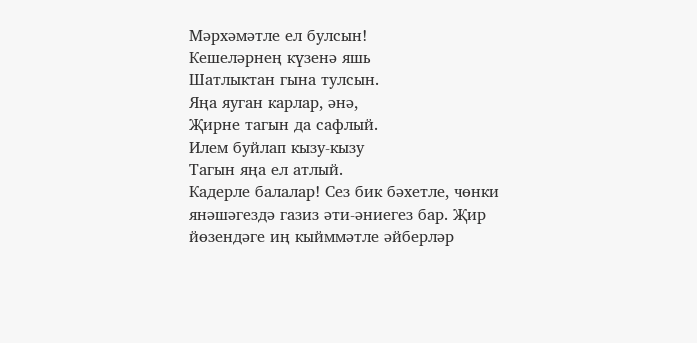Мәрхәмәтле ел булсын!
Кешеләрнең күзенә яшь
Шатлыктан гына тулсын.
Яңа яуган карлар, әнә,
Җирне тагын да сафлый.
Илем буйлап кызу-кызу
Тагын яңа ел атлый.
Кадерле балалар! Сез бик бәхетле, чөнки янәшәгездә газиз әти-әниегез бар. Җир йөзендәге иң кыйммәтле әйберләр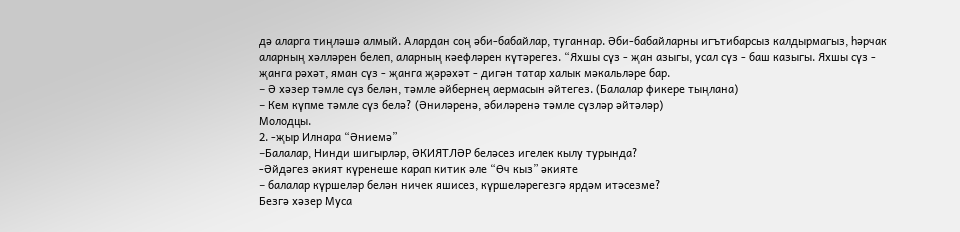дә аларга тиңләшә алмый. Алардан соң әби-бабайлар, туганнар. Әби-бабайларны игътибарсыз калдырмагыз, һәрчак аларның хәлләрен белеп, аларның кәефләрен күтәрегез. “Яхшы сүз - җан азыгы, усал сүз - баш казыгы. Яхшы сүз - җанга рәхәт, яман сүз - җанга җәрәхәт - дигән татар халык мәкальләре бар.
− Ә хәзер тәмле сүз белән, тәмле әйбернең аермасын әйтегез. (Балалар фикере тыңлана)
− Кем күпме тәмле сүз белә? (Әниләренә, әбиләренә тәмле сүзләр әйтәләр)
Молодцы.
2. -җыр Илнара “Әниемә”
−Балалар, Нинди шигырләр, ӘКИЯТЛӘР беләсез игелек кылу турында?
-Әйдәгез әкият күренеше карап китик әле “Өч кыз” әкияте
− балалар күршеләр белән ничек яшисез, күршеләрегезгә ярдәм итәсезме?
Безгә хәзер Муса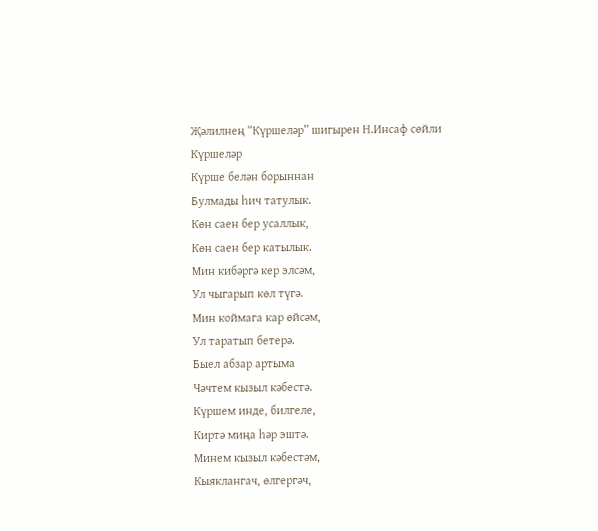Җәлилнең “Күршеләр” шигырен Н.Инсаф сөйли
Күршеләр
Күрше белән борыннан
Булмады һич татулык.
Көн саен бер усаллык,
Көн саен бер катылык.
Мин кибәргә кер элсәм,
Ул чыгарып көл түгә.
Мин коймага кар өйсәм,
Ул таратып бетерә.
Быел абзар артыма
Чәчтем кызыл кәбестә.
Күршем инде, билгеле,
Киртә миңа һәр эштә.
Минем кызыл кәбестәм,
Кыяклангач, өлгергәч,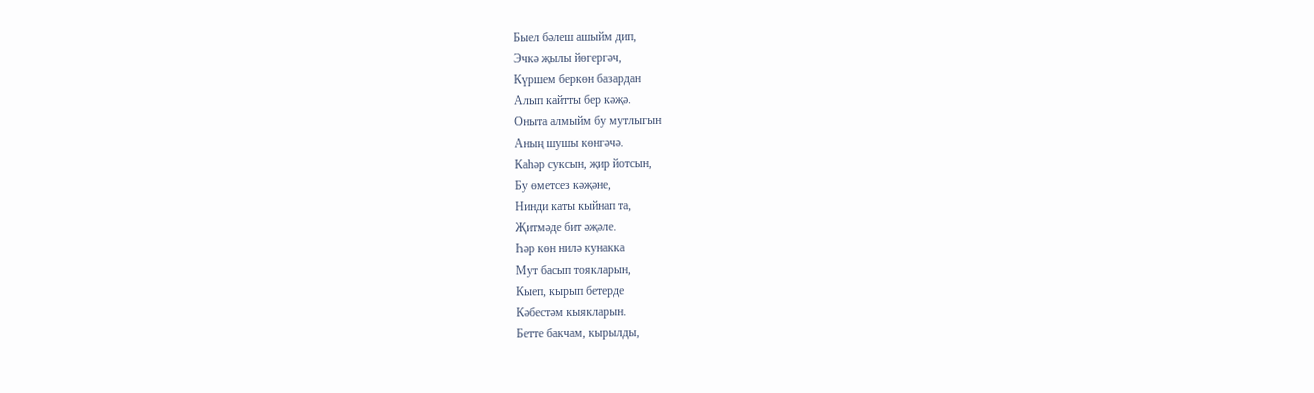Быел бәлеш ашыйм дип,
Эчкә җылы йөгергәч,
Күршем беркөн базардан
Алып кайтты бер кәҗә.
Оныта алмыйм бу мутлыгын
Аның шушы көнгәчә.
Каһәр суксын, җир йотсын,
Бу өметсез кәҗәне,
Нинди каты кыйнап та,
Җитмәде бит әҗәле.
Һәр көн нилә кунакка
Мут басып тоякларын,
Кыеп, кырып бетерде
Кәбестәм кыякларын.
Бетте бакчам, кырылды,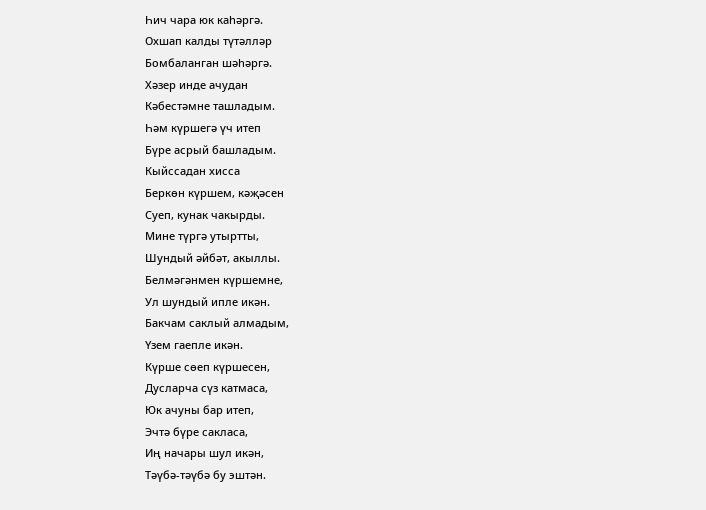Һич чара юк каһәргә.
Охшап калды түтәлләр
Бомбаланган шәһәргә.
Хәзер инде ачудан
Кәбестәмне ташладым.
Һәм күршегә үч итеп
Бүре асрый башладым.
Кыйссадан хисса
Беркөн күршем, кәҗәсен
Суеп, кунак чакырды.
Мине түргә утыртты,
Шундый әйбәт, акыллы.
Белмәгәнмен күршемне,
Ул шундый ипле икән.
Бакчам саклый алмадым,
Үзем гаепле икән.
Күрше сөеп күршесен,
Дусларча сүз катмаса,
Юк ачуны бар итеп,
Эчтә бүре сакласа,
Иң начары шул икән,
Тәүбә-тәүбә бу эштән.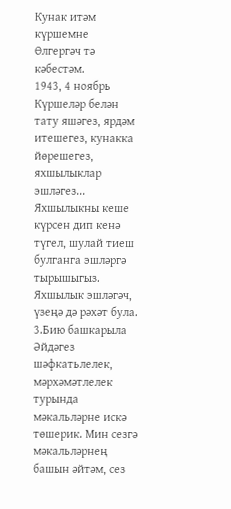Кунак итәм күршемне
Өлгергәч тә кәбестәм.
1943, 4 ноябрь
Күршеләр белән тату яшәгез, ярдәм итешегез, кунакка йөрешегез, яхшылыклар эшләгез... Яхшылыкны кеше күрсен дип кенә түгел, шулай тиеш булганга эшләргә тырышыгыз. Яхшылык эшләгәч, үзеңә дә рәхәт була.
3.Бию башкарыла
Әйдәгез шәфкатьлелек, мәрхәмәтлелек турында мәкальләрне искә төшерик. Мин сезгә мәкальләрнең башын әйтәм, сез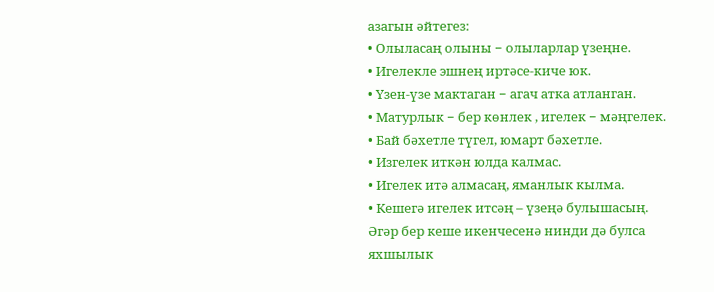азагын әйтегез:
• Олыласаң олыны − олыларлар үзеңне.
• Игелекле эшнең иртәсе-киче юк.
• Үзен-үзе мактаган − агач атка атланган.
• Матурлык − бер көнлек , игелек − мәңгелек.
• Бай бәхетле түгел, юмарт бәхетле.
• Изгелек иткән юлда калмас.
• Игелек итә алмасаң, яманлык кылма.
• Кешегә игелек итсәң – үзеңә булышасың.
Әгәр бер кеше икенчесенә нинди дә булса яхшылык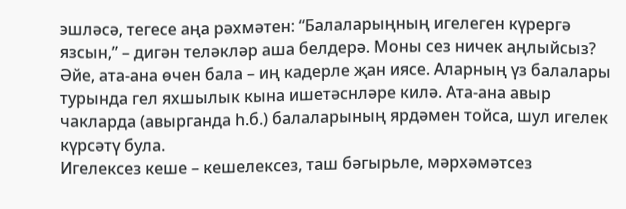эшләсә, тегесе аңа рәхмәтен: “Балаларыңның игелеген күрергә язсын,” – дигән теләкләр аша белдерә. Моны сез ничек аңлыйсыз? Әйе, ата-ана өчен бала – иң кадерле җан иясе. Аларның үз балалары турында гел яхшылык кына ишетәснләре килә. Ата-ана авыр чакларда (авырганда һ.б.) балаларының ярдәмен тойса, шул игелек күрсәтү була.
Игелексез кеше – кешелексез, таш бәгырьле, мәрхәмәтсез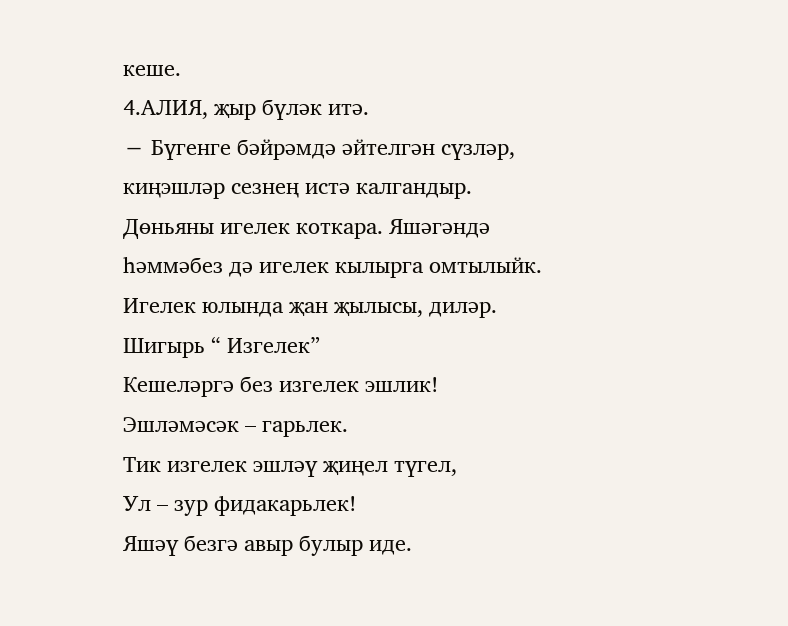кеше.
4.АЛИЯ, җыр бүләк итә.
− Бүгенге бәйрәмдә әйтелгән сүзләр, киңэшләр сезнең истә калгандыр. Дөньяны игелек коткара. Яшәгәндә һәммәбез дә игелек кылырга омтылыйк. Игелек юлында җан җылысы, диләр.
Шигырь “ Изгелек”
Кешеләргә без изгелек эшлик!
Эшләмәсәк – гарьлек.
Тик изгелек эшләү җиңел түгел,
Ул – зур фидакарьлек!
Яшәү безгә авыр булыр иде.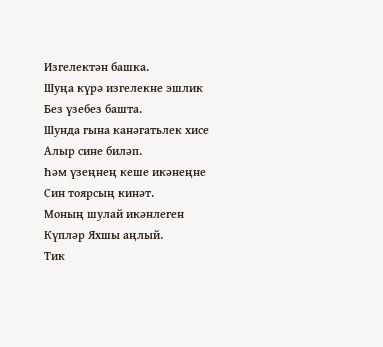Изгелектән башка.
Шуңа күрә изгелекне эшлик
Без үзебез башта.
Шунда гына канәгатьлек хисе
Алыр сине биләп.
Һәм үзеңнең кеше икәнеңне
Син тоярсың кинәт.
Моның шулай икәнлеген
Күпләр Яхшы аңлый.
Тик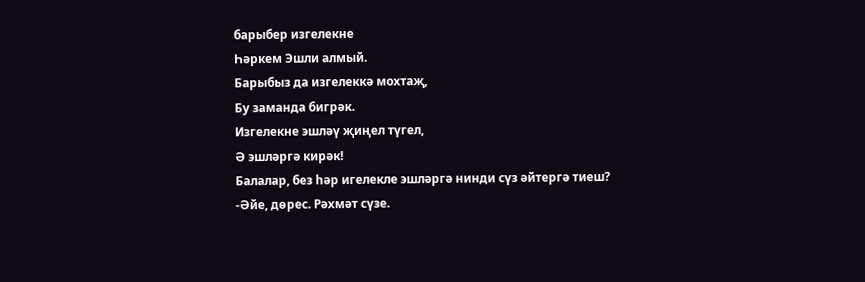барыбер изгелекне
Һәркем Эшли алмый.
Барыбыз да изгелеккә мохтаҗ,
Бу заманда бигрәк.
Изгелекне эшләү җиңел түгел,
Ә эшләргә кирәк!
Балалар, без һәр игелекле эшләргә нинди сүз әйтергә тиеш?
-Әйе, дөрес. Рәхмәт сүзе.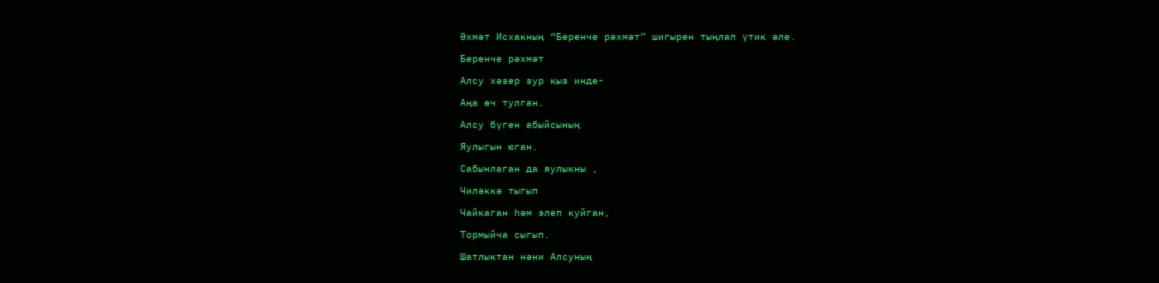Әхмәт Исхакның “Беренче рәхмәт” шигырен тыңлап үтик әле.
Беренче рәхмәт
Алсу хәзер зур кыз инде-
Аңа өч тулган.
Алсу бүген абыйсының
Яулыгын юган.
Сабынлаган да яулыкны ,
Чиләккә тыгып
Чайкаган һәм элеп куйган,
Тормыйча сыгып.
Шатлыктан нәни Алсуның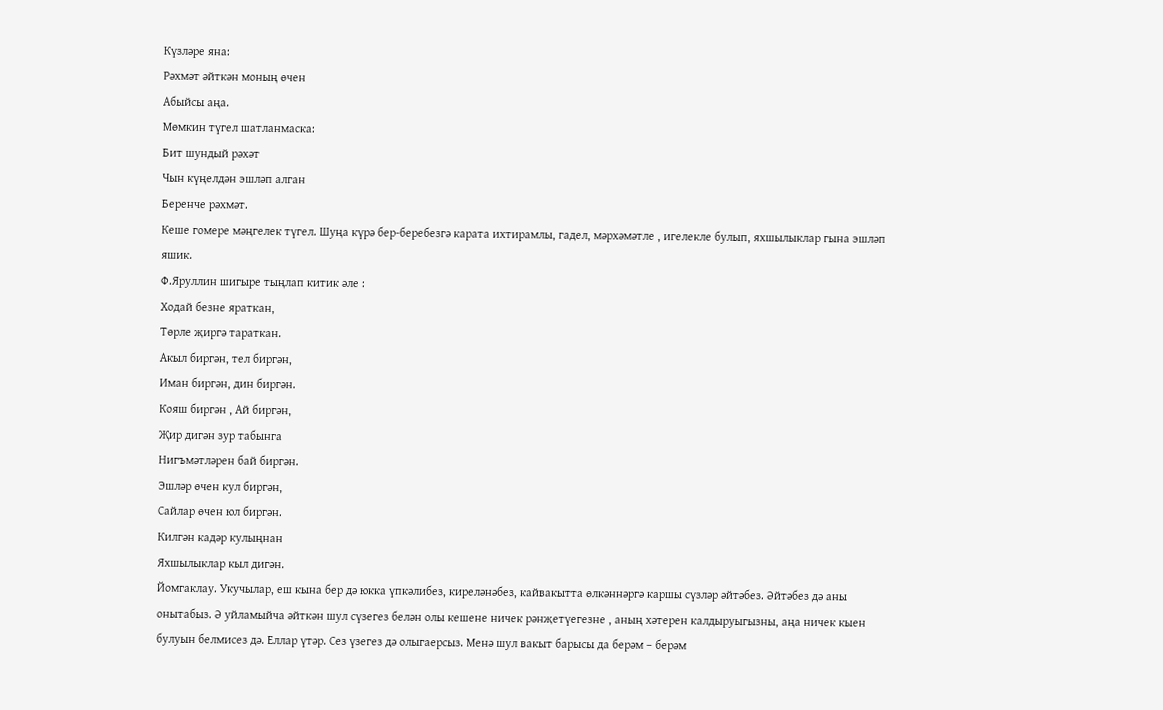Күзләре яна:
Рәхмәт әйткән моның өчен
Абыйсы аңа.
Мөмкин түгел шатланмаска:
Бит шундый рәхәт
Чын күңелдән эшләп алган
Беренче рәхмәт.
Кеше гомере мәңгелек түгел. Шуңа күрә бер-беребезгә карата ихтирамлы, гадел, мәрхәмәтле , игелекле булып, яхшылыклар гына эшләп яшик.
Ф.Яруллин шигыре тыңлап китик әле :
Ходай безне яраткан,
Төрле җиргә тараткан.
Акыл биргән, тел биргән,
Иман биргән, дин биргән.
Кояш биргән , Ай биргән,
Җир дигән зур табынга
Нигъмәтләрен бай биргән.
Эшләр өчен кул биргән,
Сайлар өчен юл биргән.
Килгән кадәр кулыңнан
Яхшылыклар кыл дигән.
Йомгаклау. Укучылар, еш кына бер дә юкка үпкәлибез, киреләнәбез, кайвакытта өлкәннәргә каршы сүзләр әйтәбез. Әйтәбез дә аны онытабыз. Ә уйламыйча әйткән шул сүзегез белән олы кешене ничек рәнҗетүегезне , аның хәтерен калдыруыгызны, аңа ничек кыен булуын белмисез дә. Еллар үтәр. Сез үзегез дә олыгаерсыз. Менә шул вакыт барысы да берәм – берәм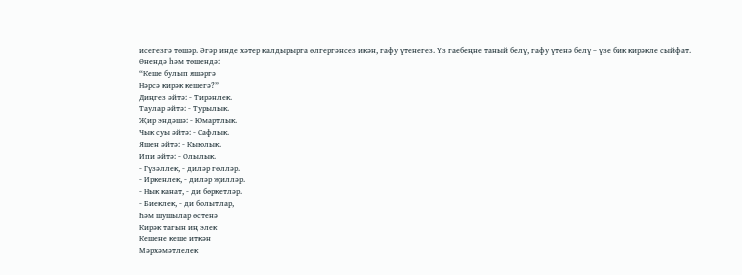исегезгә төшәр. Әгәр инде хәтер калдырырга өлгергәнсез икән, гафу үтенегез. Үз гаебеңне таный белү, гафу үтенә белү – үзе бик кирәкле сыйфат.
Өнендә һәм төшендә:
“Кеше булып яшәргә
Нәрсә кирәк кешегә?”
Диңгез әйтә: - Тирәнлек.
Таулар әйтә: - Турылык.
Җир эндәшә: - Юмартлык.
Чык суы әйтә: - Сафлык.
Яшен әйтә: - Кыюлык.
Ипи әйтә: - Олылык.
- Гүзәллек, - диләр гөлләр.
- Иркенлек, - диләр җилләр.
- Нык канат, - ди бөркетләр.
- Биеклек, - ди болытлар,
Һәм шушылар өстенә
Кирәк тагын иң элек
Кешене кеше иткән
Мәрхәмәтлелек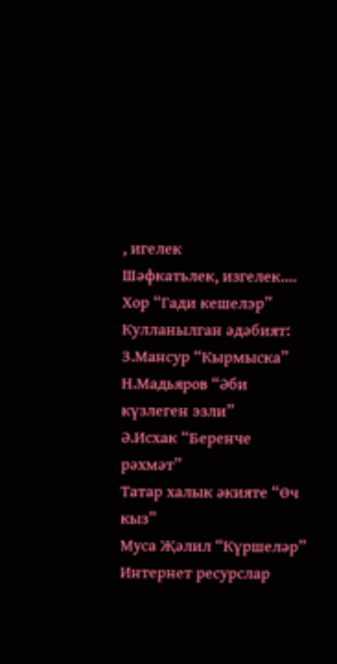, игелек
Шәфкатьлек, изгелек....
Хор “Гади кешелэр”
Кулланылган әдәбият:
З.Мансур “Кырмыска”
Н.Мадьяров “Әби күзлеген эзли”
Ә.Исхак “Беренче рәхмәт”
Татар халык әкияте “Өч кыз”
Муса Җәлил “Күршеләр”
Интернет ресурслар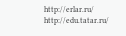http://erlar.ru/
http://edu.tatar.ru/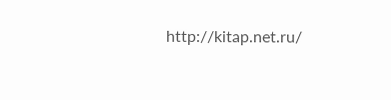http://kitap.net.ru/